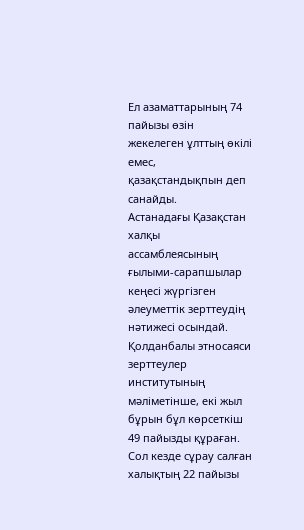Ел азаматтарының 74 пайызы өзін жекелеген ұлттың өкілі емес, қазақстандықпын деп санайды.
Астанадағы Қазақстан халқы ассамблеясының ғылыми-сарапшылар кеңесі жүргізген әлеуметтік зерттеудің нәтижесі осындай. Қолданбалы этносаяси зерттеулер институтының мәліметінше, екі жыл бұрын бұл көрсеткіш 49 пайызды құраған. Сол кезде сұрау салған халықтың 22 пайызы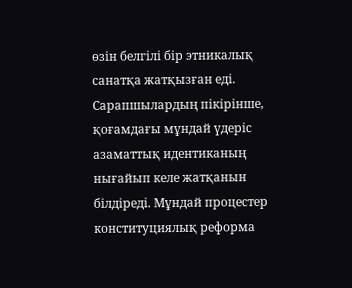өзін белгілі бір этникалық санатқа жатқызған еді. Сарапшылардың пікірінше, қоғамдағы мұндай үдеріс азаматтық идентиканың нығайып келе жатқанын білдіреді. Мұндай процестер конституциялық реформа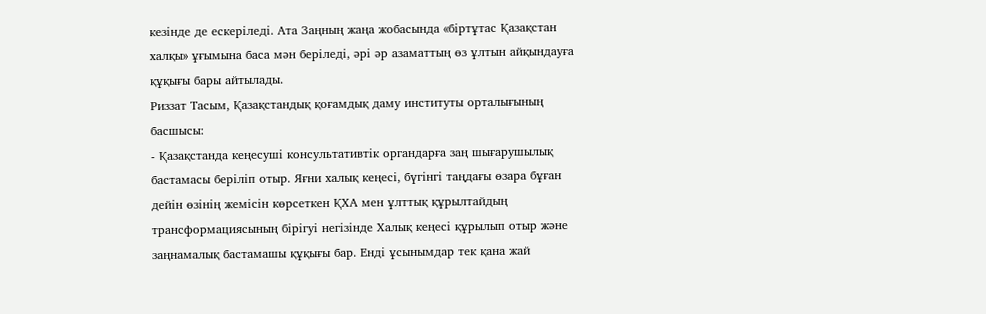кезінде де ескеріледі. Ата Заңның жаңа жобасында «біртұтас Қазақстан халқы» ұғымына баса мән беріледі, әрі әр азаматтың өз ұлтын айқындауға құқығы бары айтылады.
Риззат Тасым, Қазақстандық қоғамдық даму институты орталығының басшысы:
- Қазақстанда кеңесуші консультативтік органдарға заң шығарушылық бастамасы беріліп отыр. Яғни халық кеңесі, бүгінгі таңдағы өзара бұған дейін өзінің жемісін көрсеткен ҚХА мен ұлттық құрылтайдың трансформациясының бірігуі негізінде Халық кеңесі құрылып отыр және заңнамалық бастамашы құқығы бар. Енді ұсынымдар тек қана жай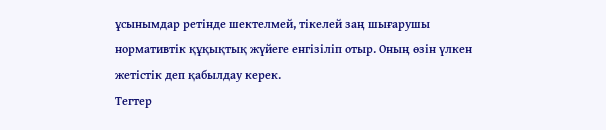ұсынымдар ретінде шектелмей, тікелей заң шығарушы нормативтік құқықтық жүйеге енгізіліп отыр. Оның өзін үлкен жетістік деп қабылдау керек.
Тегтер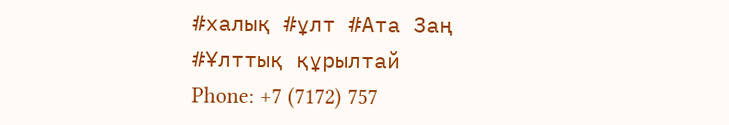#халық #ұлт #Ата Заң #Ұлттық құрылтай
Phone: +7 (7172) 757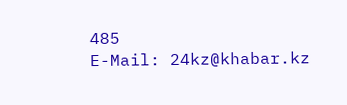485
E-Mail: 24kz@khabar.kz